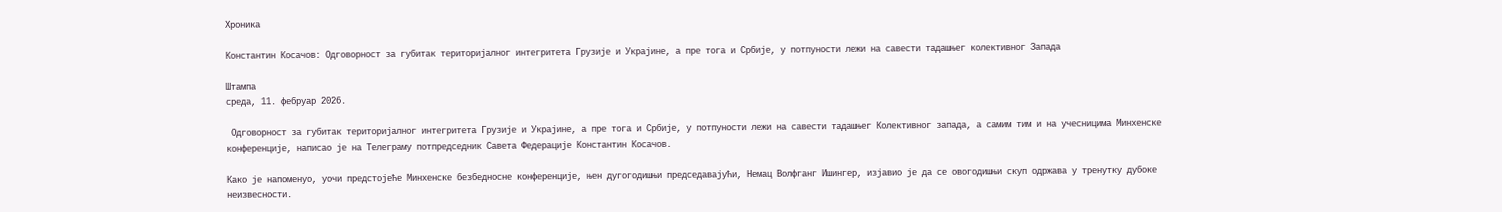Хроника

Константин Косачов: Одговорност за губитак територијалног интегритета Грузије и Украјине, а пре тога и Србије, у потпуности лежи на савести тадашњег колективног Запада

Штампа
среда, 11. фебруар 2026.

 Одговорност за губитак територијалног интегритета Грузије и Украјине, а пре тога и Србије, у потпуности лежи на савести тадашњег Колективног запада, а самим тим и на учесницима Минхенске конференције, написао је на Телеграму потпредседник Савета Федерације Константин Косачов.

Како је напоменуо, уочи предстојеће Минхенске безбедносне конференције, њен дугогодишњи председавајући, Немац Волфганг Ишингер, изјавио је да се овогодишњи скуп одржава у тренутку дубоке неизвесности.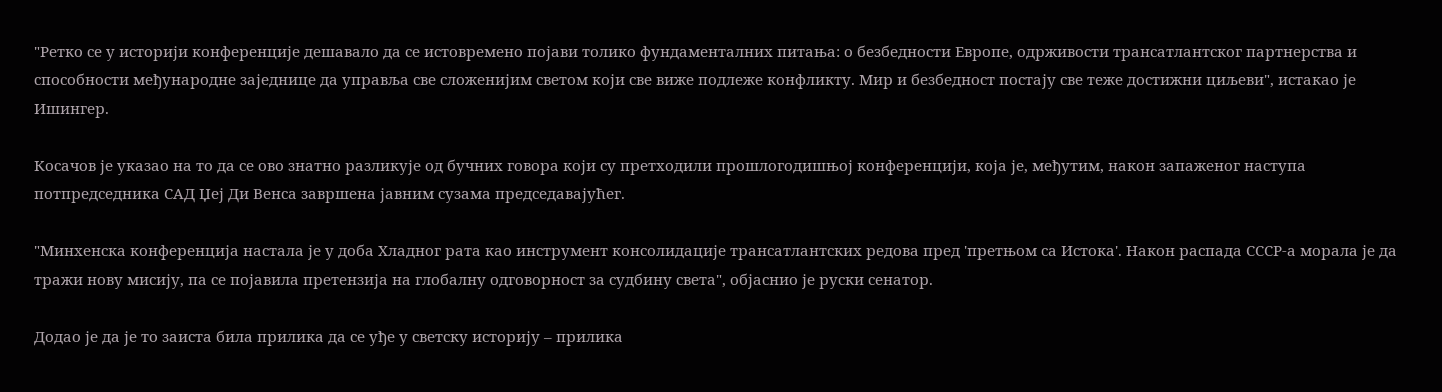"Ретко се у историји конференције дешавало да се истовремено појави толико фундаменталних питања: о безбедности Европе, одрживости трансатлантског партнерства и способности међународне заједнице да управља све сложенијим светом који све виже подлеже конфликту. Мир и безбедност постају све теже достижни циљеви", истакао је Ишингер.

Косачов је указао на то да се ово знатно разликује од бучних говора који су претходили прошлогодишњој конференцији, која је, међутим, након запаженог наступа потпредседника САД Џеј Ди Венса завршена јавним сузама председавајућег.

"Минхенска конференција настала је у доба Хладног рата као инструмент консолидације трансатлантских редова пред 'претњом са Истока'. Након распада СССР-а морала је да тражи нову мисију, па се појавила претензија на глобалну одговорност за судбину света", објаснио је руски сенатор.

Додао је да је то заиста била прилика да се уђе у светску историју – прилика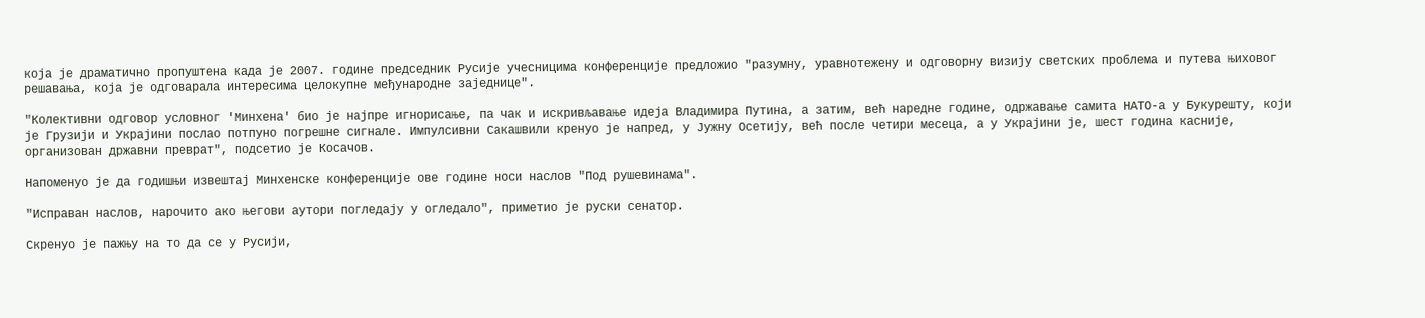која је драматично пропуштена када је 2007. године председник Русије учесницима конференције предложио "разумну, уравнотежену и одговорну визију светских проблема и путева њиховог решавања, која је одговарала интересима целокупне међународне заједнице".

"Колективни одговор условног 'Минхена' био је најпре игнорисање, па чак и искривљавање идеја Владимира Путина, а затим, већ наредне године, одржавање самита НАТО-а у Букурешту, који је Грузији и Украјини послао потпуно погрешне сигнале. Импулсивни Сакашвили кренуо је напред, у Јужну Осетију, већ после четири месеца, а у Украјини је, шест година касније, организован државни преврат", подсетио је Косачов.

Напоменуо је да годишњи извештај Минхенске конференције ове године носи наслов "Под рушевинама".

"Исправан наслов, нарочито ако његови аутори погледају у огледало", приметио је руски сенатор.

Скренуо је пажњу на то да се у Русији,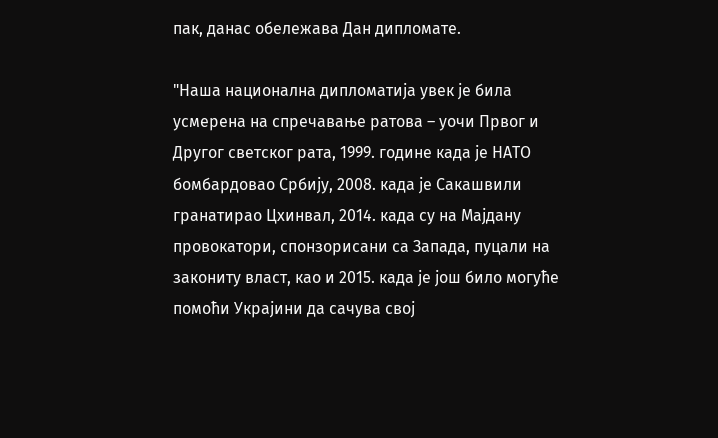пак, данас обележава Дан дипломате.

"Наша национална дипломатија увек је била усмерена на спречавање ратова – уочи Првог и Другог светског рата, 1999. године када је НАТО бомбардовао Србију, 2008. када је Сакашвили гранатирао Цхинвал, 2014. када су на Мајдану провокатори, спонзорисани са Запада, пуцали на закониту власт, као и 2015. када је још било могуће помоћи Украјини да сачува свој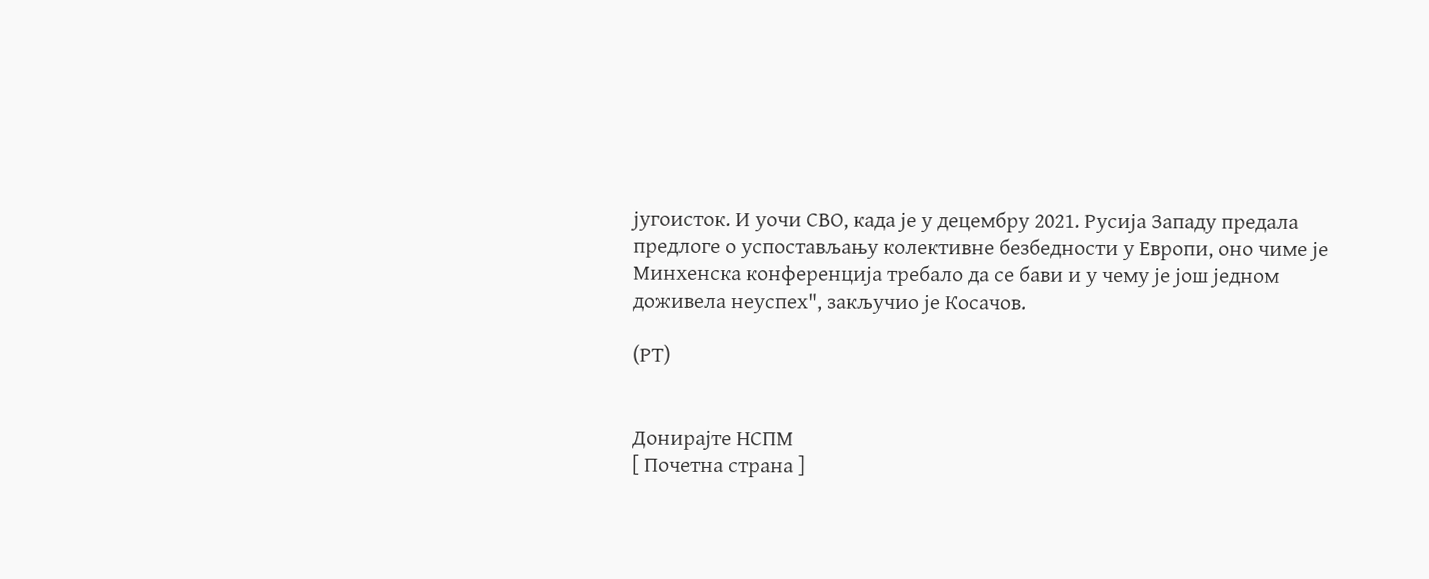југоисток. И уочи СВО, када је у децембру 2021. Русија Западу предала предлоге о успостављању колективне безбедности у Европи, оно чиме је Минхенска конференција требало да се бави и у чему је још једном доживела неуспех", закључио је Косачов.

(РТ)


Донирајте НСПМ
[ Почетна страна ]